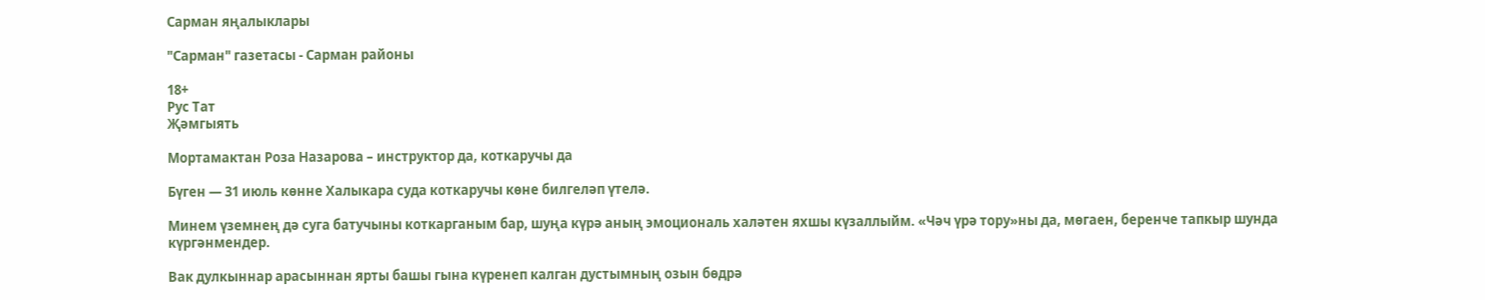Сарман яңалыклары

"Сарман" газетасы - Сарман районы

18+
Рус Тат
Җәмгыять

Мортамактан Роза Назарова – инструктор да, коткаручы да

Бүген — 31 июль көнне Халыкара суда коткаручы көне билгеләп үтелә.

Минем үземнең дә суга батучыны коткарганым бар, шуңа күрә аның эмоциональ халәтен яхшы күзаллыйм. «Чәч үрә тору»ны да, мөгаен, беренче тапкыр шунда күргәнмендер.

Вак дулкыннар арасыннан ярты башы гына күренеп калган дустымның озын бөдрә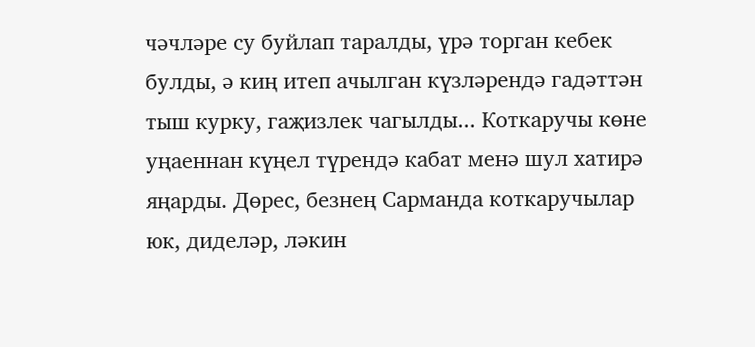чәчләре су буйлап таралды, үрә торган кебек булды, ә киң итеп ачылган күзләрендә гадәттән тыш курку, гаҗизлек чагылды... Коткаручы көне уңаеннан күңел түрендә кабат менә шул хатирә яңарды. Дөрес, безнең Сарманда коткаручылар юк, диделәр, ләкин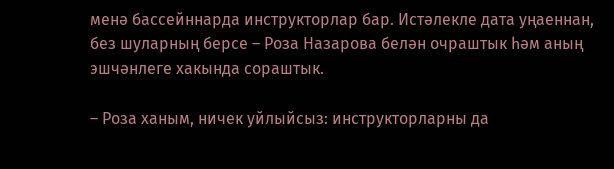менә бассейннарда инструкторлар бар. Истәлекле дата уңаеннан, без шуларның берсе – Роза Назарова белән очраштык һәм аның эшчәнлеге хакында сораштык.

– Роза ханым, ничек уйлыйсыз: инструкторларны да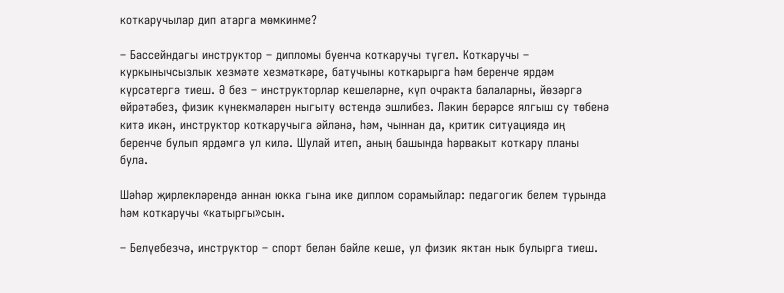коткаручылар дип атарга мөмкинме?

– Бассейндагы инструктор – дипломы буенча коткаручы түгел. Коткаручы – куркынычсызлык хезмәте хезмәткәре, батучыны коткарырга һәм беренче ярдәм күрсәтергә тиеш. Ә без – инструкторлар кешеләрне, күп очракта балаларны, йөзәргә өйрәтәбез, физик күнекмәләрен ныгыту өстендә эшлибез. Ләкин берәрсе ялгыш су төбенә китә икән, инструктор коткаручыга әйләнә, һәм, чыннан да, критик ситуациядә иң беренче булып ярдәмгә ул килә. Шулай итеп, аның башында һәрвакыт коткару планы була.

Шәһәр җирлекләрендә аннан юкка гына ике диплом сорамыйлар: педагогик белем турында һәм коткаручы «катыргы»сын.

– Белүебезчә, инструктор – спорт белән бәйле кеше, ул физик яктан нык булырга тиеш.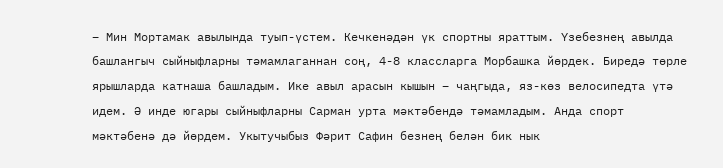– Мин Мортамак авылында туып-үстем. Кечкенәдән үк спортны яраттым. Үзебезнең авылда башлангыч сыйныфларны тәмамлаганнан соң, 4-8 классларга Морбашка йөрдек. Биредә төрле ярышларда катнаша башладым. Ике авыл арасын кышын – чаңгыда, яз-көз велосипедта үтә идем. Ә инде югары сыйныфларны Сарман урта мәктәбендә тәмамладым. Анда спорт мәктәбенә дә йөрдем. Укытучыбыз Фәрит Сафин безнең белән бик нык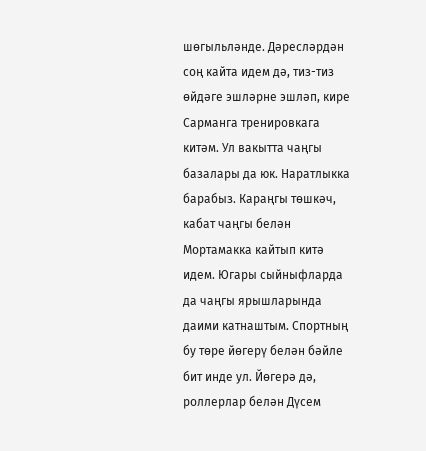шөгыльләнде. Дәресләрдән соң кайта идем дә, тиз-тиз өйдәге эшләрне эшләп, кире Сарманга тренировкага китәм. Ул вакытта чаңгы базалары да юк. Наратлыкка барабыз. Караңгы төшкәч, кабат чаңгы белән Мортамакка кайтып китә идем. Югары сыйныфларда да чаңгы ярышларында даими катнаштым. Спортның бу төре йөгерү белән бәйле бит инде ул. Йөгерә дә, роллерлар белән Дүсем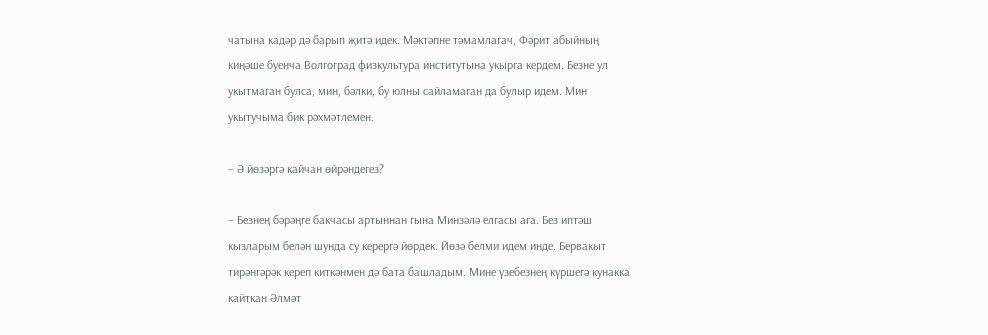чатына кадәр дә барып җитә идек. Мәктәпне тәмамлагач, Фәрит абыйның киңәше буенча Волгоград физкультура институтына укырга кердем. Безне ул укытмаган булса, мин, бәлки, бу юлны сайламаган да булыр идем. Мин укытучыма бик рәхмәтлемен.

– Ә йөзәргә кайчан өйрәндегез?

– Безнең бәрәңге бакчасы артыннан гына Минзәлә елгасы ага. Без иптәш кызларым белән шунда су керергә йөрдек. Йөзә белми идем инде. Бервакыт тирәнгәрәк кереп киткәнмен дә бата башладым. Мине үзебезнең күршегә кунакка кайткан Әлмәт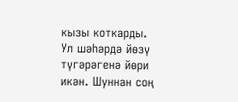кызы коткарды. Ул шәһәрдә йөзү түгәрәгенә йөри икән. Шуннан соң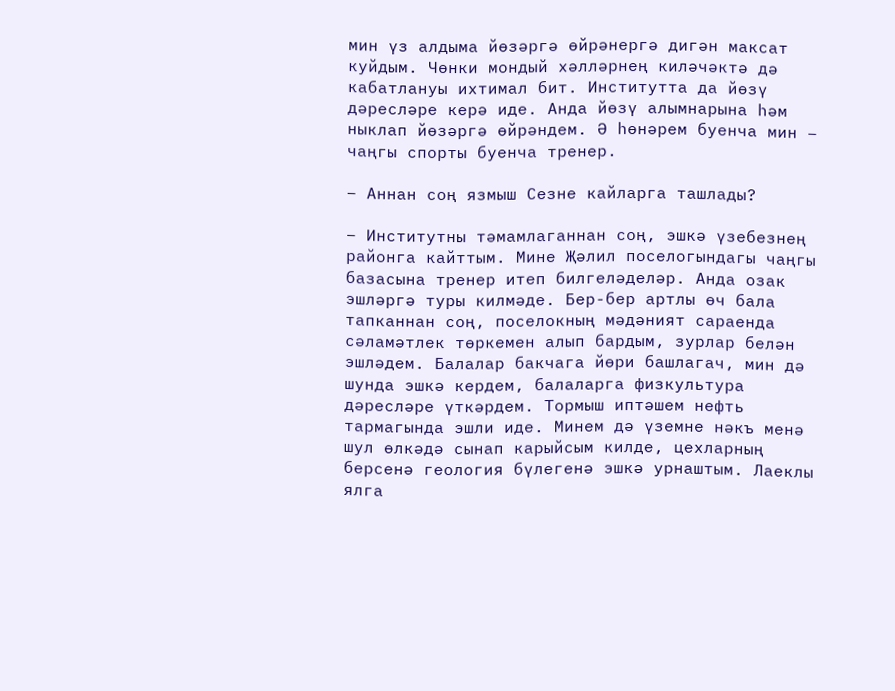мин үз алдыма йөзәргә өйрәнергә дигән максат куйдым. Чөнки мондый хәлләрнең киләчәктә дә кабатлануы ихтимал бит. Институтта да йөзү дәресләре керә иде. Анда йөзү алымнарына һәм ныклап йөзәргә өйрәндем. Ә һөнәрем буенча мин – чаңгы спорты буенча тренер.

– Аннан соң язмыш Сезне кайларга ташлады?

– Институтны тәмамлаганнан соң, эшкә үзебезнең районга кайттым. Мине Җәлил поселогындагы чаңгы базасына тренер итеп билгеләделәр. Анда озак эшләргә туры килмәде. Бер-бер артлы өч бала тапканнан соң, поселокның мәдәният сараенда сәламәтлек төркемен алып бардым, зурлар белән эшләдем. Балалар бакчага йөри башлагач, мин дә шунда эшкә кердем, балаларга физкультура дәресләре үткәрдем. Тормыш иптәшем нефть тармагында эшли иде. Минем дә үземне нәкъ менә шул өлкәдә сынап карыйсым килде, цехларның берсенә геология бүлегенә эшкә урнаштым. Лаеклы ялга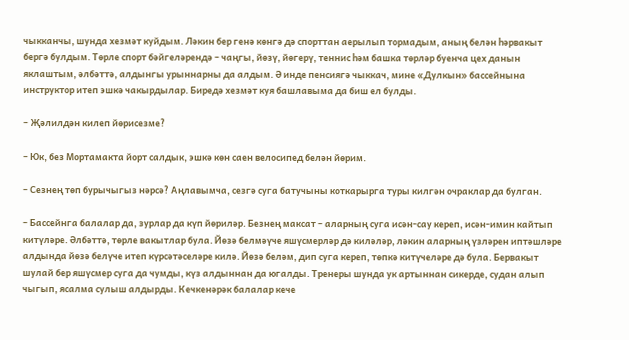чыкканчы, шунда хезмәт куйдым. Ләкин бер генә көнгә дә спорттан аерылып тормадым, аның белән һәрвакыт бергә булдым. Төрле спорт бәйгеләрендә – чаңгы, йөзү, йөгерү, теннис һәм башка төрләр буенча цех данын яклаштым, әлбәттә, алдынгы урыннарны да алдым. Ә инде пенсиягә чыккач, мине «Дулкын» бассейнына инструктор итеп эшкә чакырдылар. Биредә хезмәт куя башлавыма да биш ел булды.

– Җәлилдән килеп йөрисезме?

– Юк, без Мортамакта йорт салдык, эшкә көн саен велосипед белән йөрим.

– Сезнең төп бурычыгыз нәрсә? Аңлавымча, сезгә суга батучыны коткарырга туры килгән очраклар да булган.

– Бассейнга балалар да, зурлар да күп йөриләр. Безнең максат – аларның суга исән-сау кереп, исән-имин кайтып китүләре. Әлбәттә, төрле вакытлар була. Йөзә белмәүче яшүсмерләр дә киләләр, ләкин аларның үзләрен иптәшләре алдында йөзә белүче итеп күрсәтәселәре килә. Йөзә беләм, дип суга кереп, төпкә китүчеләре дә була. Бервакыт шулай бер яшүсмер суга да чумды, күз алдыннан да югалды. Тренеры шунда ук артыннан сикерде, судан алып чыгып, ясалма сулыш алдырды. Кечкенәрәк балалар кече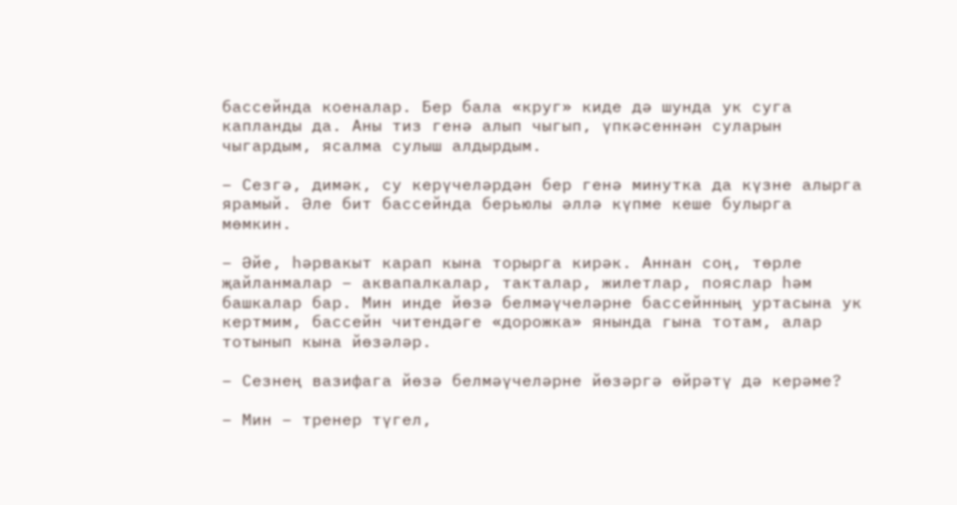бассейнда коеналар. Бер бала «круг» киде дә шунда ук суга капланды да. Аны тиз генә алып чыгып, үпкәсеннән суларын чыгардым, ясалма сулыш алдырдым.

– Сезгә, димәк, су керүчеләрдән бер генә минутка да күзне алырга ярамый. Әле бит бассейнда берьюлы әллә күпме кеше булырга мөмкин.

– Әйе, һәрвакыт карап кына торырга кирәк. Аннан соң, төрле җайланмалар – аквапалкалар, такталар, жилетлар, пояслар һәм башкалар бар. Мин инде йөзә белмәүчеләрне бассейнның уртасына ук кертмим, бассейн читендәге «дорожка» янында гына тотам, алар тотынып кына йөзәләр.

– Сезнең вазифага йөзә белмәүчеләрне йөзәргә өйрәтү дә керәме?

– Мин – тренер түгел,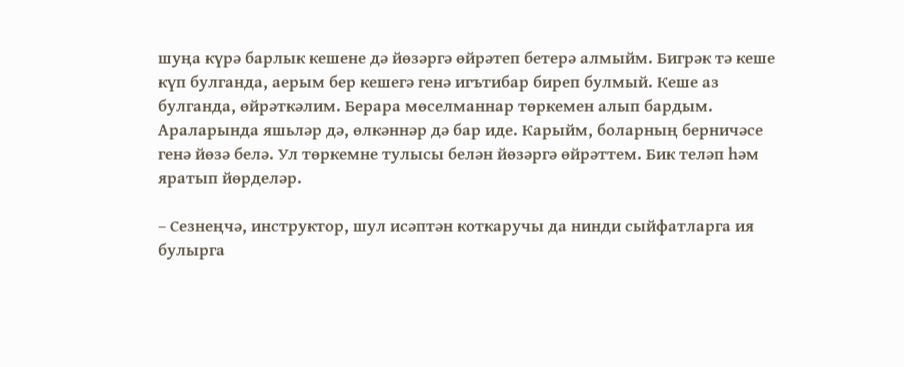шуңа күрә барлык кешене дә йөзәргә өйрәтеп бетерә алмыйм. Бигрәк тә кеше күп булганда, аерым бер кешегә генә игътибар биреп булмый. Кеше аз булганда, өйрәткәлим. Берара мөселманнар төркемен алып бардым. Араларында яшьләр дә, өлкәннәр дә бар иде. Карыйм, боларның берничәсе генә йөзә белә. Ул төркемне тулысы белән йөзәргә өйрәттем. Бик теләп һәм яратып йөрделәр.

– Сезнеңчә, инструктор, шул исәптән коткаручы да нинди сыйфатларга ия булырга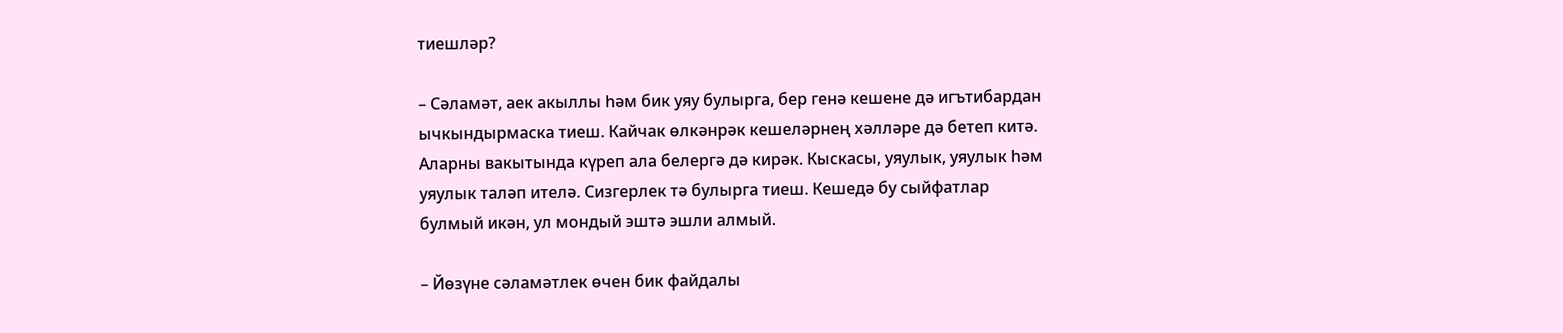тиешләр?

– Сәламәт, аек акыллы һәм бик уяу булырга, бер генә кешене дә игътибардан ычкындырмаска тиеш. Кайчак өлкәнрәк кешеләрнең хәлләре дә бетеп китә. Аларны вакытында күреп ала белергә дә кирәк. Кыскасы, уяулык, уяулык һәм уяулык таләп ителә. Сизгерлек тә булырга тиеш. Кешедә бу сыйфатлар булмый икән, ул мондый эштә эшли алмый.

– Йөзүне сәламәтлек өчен бик файдалы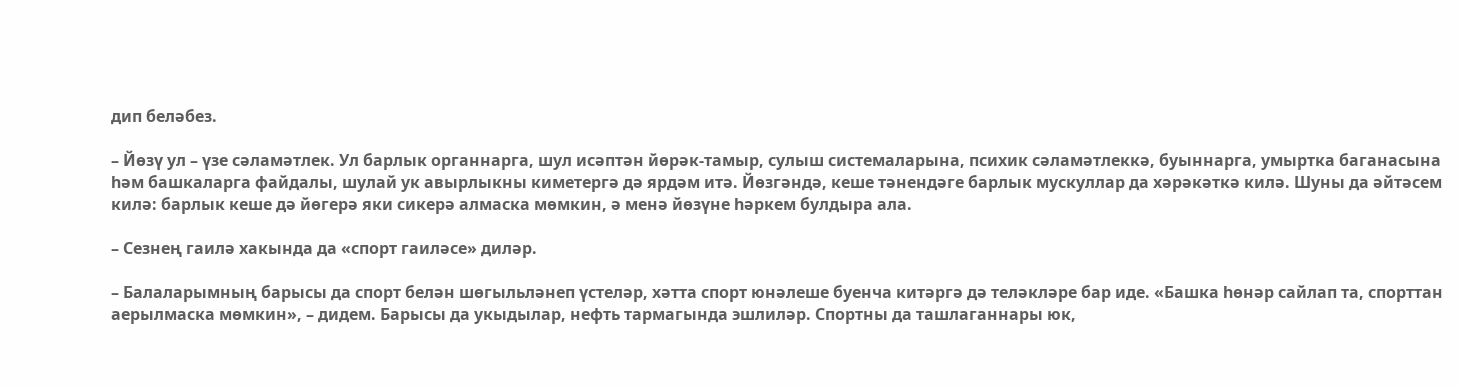дип беләбез.

– Йөзү ул – үзе сәламәтлек. Ул барлык органнарга, шул исәптән йөрәк-тамыр, сулыш системаларына, психик сәламәтлеккә, буыннарга, умыртка баганасына һәм башкаларга файдалы, шулай ук авырлыкны киметергә дә ярдәм итә. Йөзгәндә, кеше тәнендәге барлык мускуллар да хәрәкәткә килә. Шуны да әйтәсем килә: барлык кеше дә йөгерә яки сикерә алмаска мөмкин, ә менә йөзүне һәркем булдыра ала.

– Сезнең гаилә хакында да «спорт гаиләсе» диләр.

– Балаларымның барысы да спорт белән шөгыльләнеп үстеләр, хәтта спорт юнәлеше буенча китәргә дә теләкләре бар иде. «Башка һөнәр сайлап та, спорттан аерылмаска мөмкин», – дидем. Барысы да укыдылар, нефть тармагында эшлиләр. Спортны да ташлаганнары юк,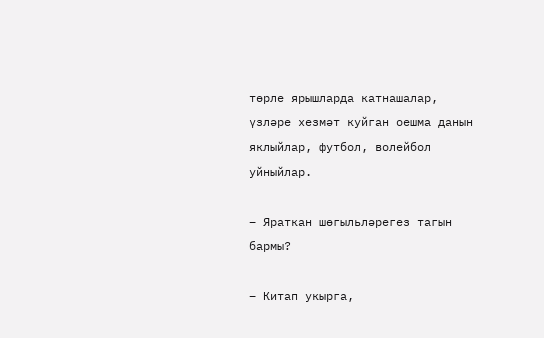төрле ярышларда катнашалар, үзләре хезмәт куйган оешма данын яклыйлар, футбол, волейбол уйныйлар.

– Яраткан шөгыльләрегез тагын бармы?

– Китап укырга,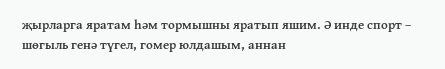җырларга яратам һәм тормышны яратып яшим. Ә инде спорт – шөгыль генә түгел, гомер юлдашым, аннан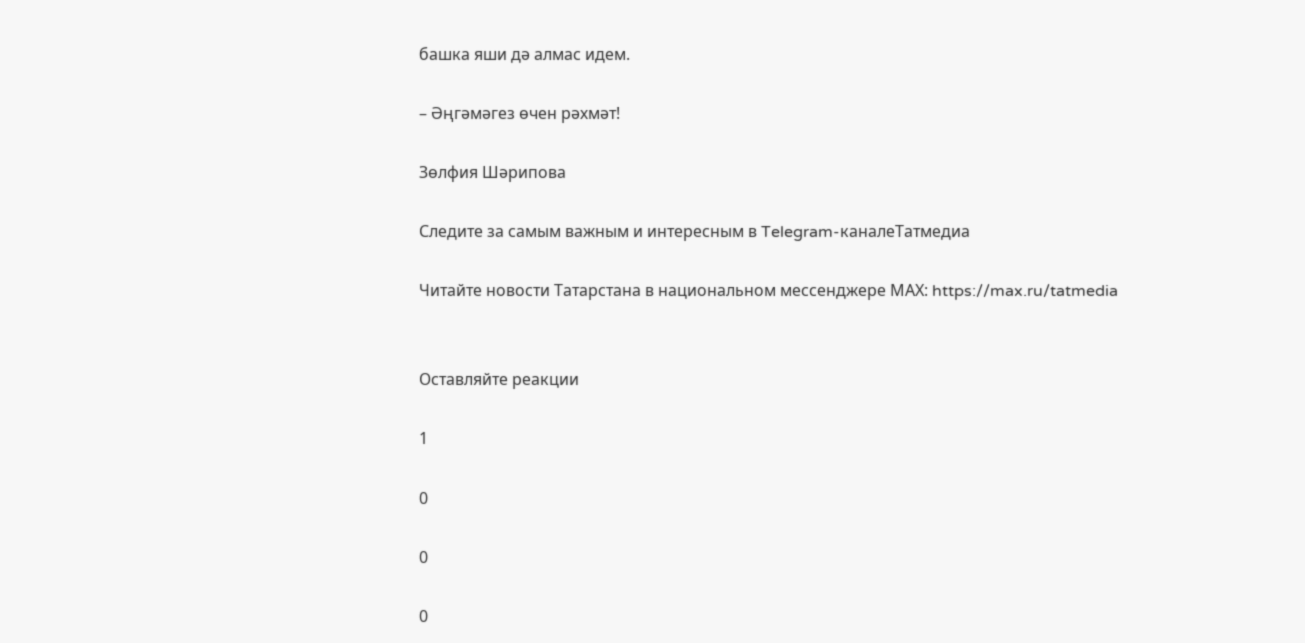башка яши дә алмас идем.

– Әңгәмәгез өчен рәхмәт!

Зөлфия Шәрипова

Следите за самым важным и интересным в Telegram-каналеТатмедиа

Читайте новости Татарстана в национальном мессенджере MАХ: https://max.ru/tatmedia


Оставляйте реакции

1

0

0

0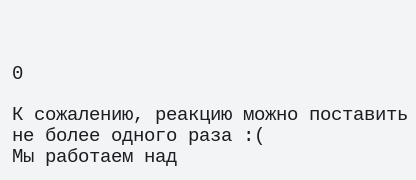0

К сожалению, реакцию можно поставить не более одного раза :(
Мы работаем над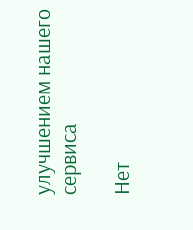улучшением нашего сервиса

Нет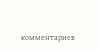комментариев